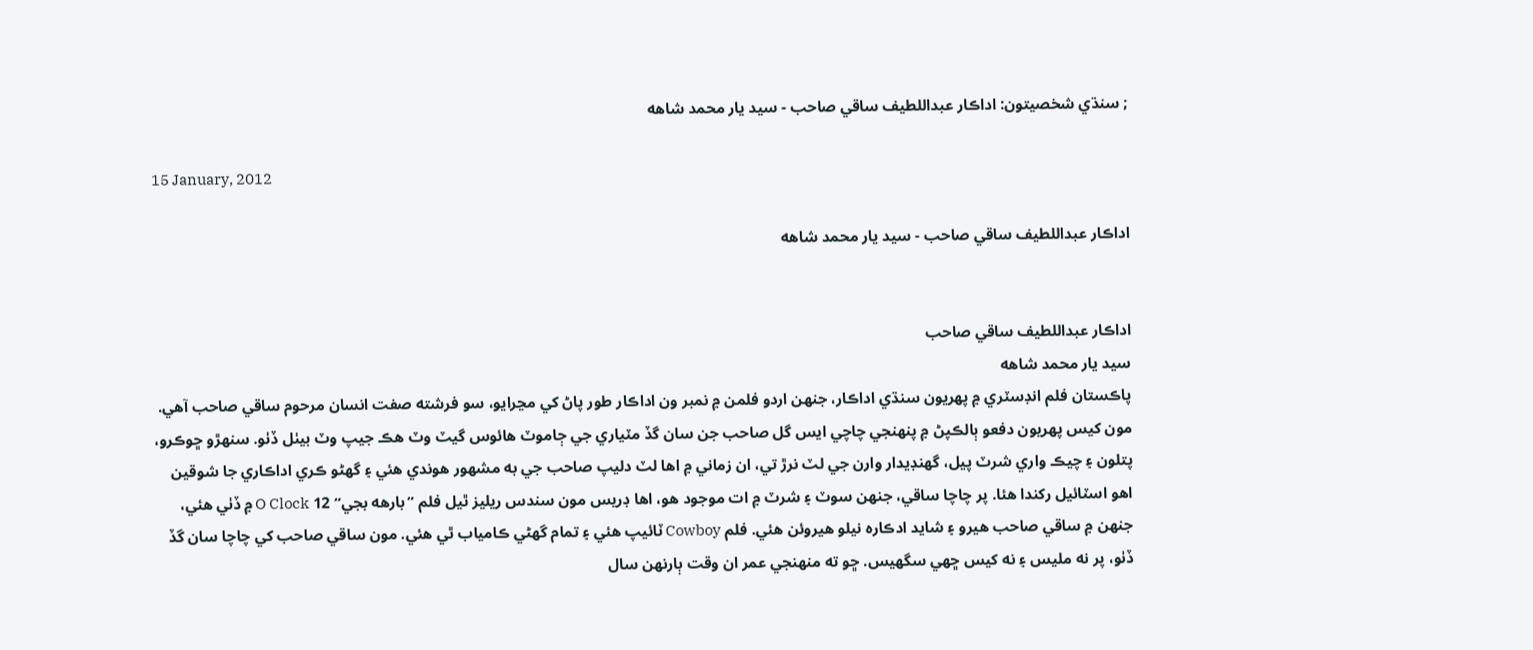; سنڌي شخصيتون: اداڪار عبداللطيف ساقي صاحب - سيد يار محمد شاهه

15 January, 2012

اداڪار عبداللطيف ساقي صاحب - سيد يار محمد شاهه


اداڪار عبداللطيف ساقي صاحب
سيد يار محمد شاهه
پاڪستان فلم انڊسٽري ۾ پهريون سنڌي اداڪار، جنهن اردو فلمن ۾ نمبر ون اداڪار طور پاڻ کي مڃرايو، سو فرشته صفت انسان مرحوم ساقي صاحب آهي. مون کيس پهريون دفعو ٻالڪپڻ ۾ پنهنجي چاچي ايس گل صاحب جن سان گڏ مٽياري جي ڄاموٽ هائوس گيٽ وٽ هڪ جيپ وٽ بيٺل ڏٺو. سنهڙو ڇوڪرو، پتلون ۽ چيڪ واري شرٽ پيل، گهنڊيدار وارن جي لٽ نرڙ تي، ان زماني ۾ اها لٽ دليپ صاحب جي به مشهور هوندي هئي ۽ گهڻو ڪري اداڪاري جا شوقين اهو اسٽائيل رکندا هئا. پر چاچا ساقي، جنهن سوٽ ۽ شرٽ ۾ ات موجود هو، اها ڊريس مون سندس ريليز ٿيل فلم ”بارهه بجي“ 12 O Clock ۾ ڏٺي هئي، جنهن ۾ ساقي صاحب هيرو ۽ شايد ادڪاره نيلو هيروئن هئي. فلم Cowboy ٽائيپ هئي ۽ تمام گهڻي ڪامياب ٿي هئي. مون ساقي صاحب کي چاچا سان گڏ ڏٺو، پر نه مليس ۽ نه کيس ڇهي سگهيس. ڇو ته منهنجي عمر ان وقت ٻارنهن سال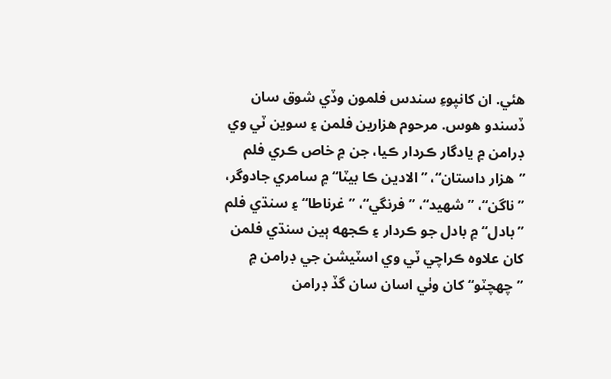هئي. ان کانپوءِ سندس فلمون وڏي شوق سان ڏسندو هوس. مرحوم هزارين فلمن ۽ سوين ٽي وي ڊرامن ۾ يادگار ڪردار ڪيا، جن ۾ خاص ڪري فلم ”هزار داستان“، ”الادين ڪا بيٽا“ ۾ سامري جادوگر، ”ناگن“، ”شهيد“، ”فرنگي“، ”غرناطا“ ۽ سنڌي فلم ”بادل“ ۾ بادل جو ڪردار ۽ ڪجهه ٻين سنڌي فلمن کان علاوه ڪراچي ٽي وي اسٽيشن جي ڊرامن ۾ ”چهچٽو“ کان وٺي اسان سان گڏ ڊرامن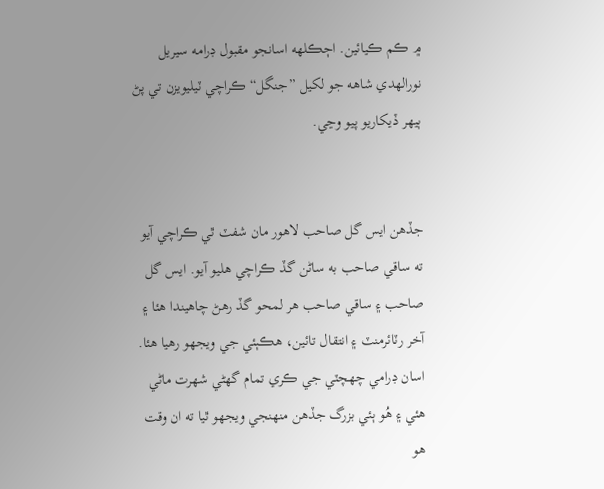۾ ڪم ڪيائين. اڄڪلهه اسانجو مقبول ڊرامه سيريل نورالهدي شاهه جو لکيل ”جنگل“ ڪراچي ٽيليويزن تي پڻ ٻيهر ڏيکاريو پيو وڃي.


جڏهن ايس گل صاحب لاهور مان شفٽ ٿي ڪراچي آيو ته ساقي صاحب به ساڻن گڏ ڪراچي هليو آيو. ايس گل صاحب ۽ ساقي صاحب هر لمحو گڏ رهڻ چاهيندا هئا ۽ آخر رٽائرمنٽ ۽ انتقال تائين، هڪٻئي جي ويجهو رهيا هئا. اسان ڊرامي چهچٽي جي ڪري تمام گهڻي شهرت ماڻي هئي ۽ هُو ٻئي بزرگ جڏهن منهنجي ويجهو ٿيا ته ان وقت هو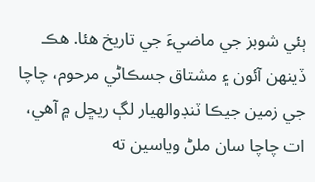ٻئي شوبز جي ماضيءَ جي تاريخ هئا. هڪ ڏينهن آئون ۽ مشتاق جسڪاڻي مرحوم، چاچا جي زمين جيڪا ٽنڊوالهيار لڳ ريڇل ۾ آهي، ات چاچا سان ملڻ وياسين ته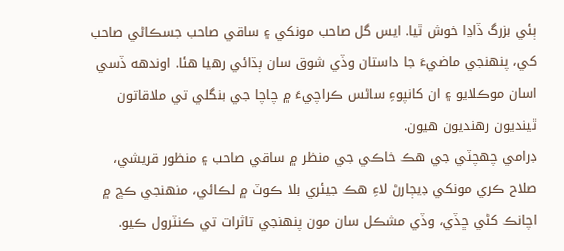ٻئي بزرگ ڏاڍا خوش ٿيا. ايس گل صاحب مونکي ۽ ساقي صاحب جسڪاڻي صاحب کي، پنهنجي ماضيءَ جا داستان وڏي شوق سان ٻڌائي رهيا هئا. اوندهه ڏسي اسان موڪلايو ۽ ان کانپوءِ ساڻس ڪراچيءَ ۾ چاچا جي بنگلي تي ملاقاتون ٿينديون رهنديون هيون.
ڊرامي چهچٽي جي هڪ خاڪي جي منظر ۾ ساقي صاحب ۽ منظور قريشي، صلاح ڪري مونکي ڊيڄارڻ لاءِ هڪ جيئري بلا ڪوٽ ۾ لڪائي، منهنجي ڪڇ ۾ اچانڪ کڻي ڇڏي، وڏي مشڪل سان مون پنهنجي تاثرات تي ڪنٽرول ڪيو.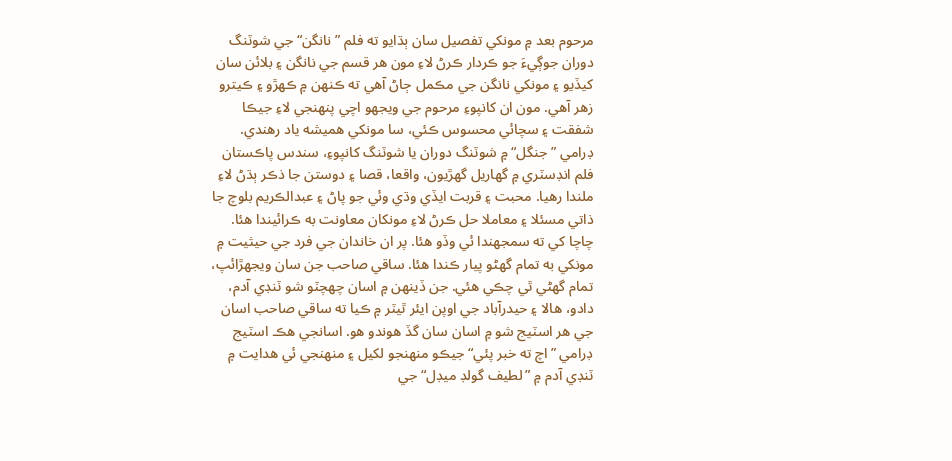مرحوم بعد ۾ مونکي تفصيل سان ٻڌايو ته فلم ”نانگن“ جي شوٽنگ دوران جوڳيءَ جو ڪردار ڪرڻ لاءِ مون هر قسم جي نانگن ۽ بلائن سان کيڏيو ۽ مونکي نانگن جي مڪمل ڄاڻ آهي ته ڪنهن ۾ ڪهڙو ۽ ڪيترو زهر آهي. مون ان کانپوءِ مرحوم جي ويجهو اچي پنهنجي لاءِ جيڪا شفقت ۽ سچائي محسوس ڪئي، سا مونکي هميشه ياد رهندي. ڊرامي ”جنگل“ ۾ شوٽنگ دوران يا شوٽنگ کانپوءِ، سندس پاڪستان فلم انڊسٽري ۾ گهاريل گهڙيون، واقعا، قصا ۽ دوستن جا ذڪر ٻڌڻ لاءِ ملندا رهيا. محبت ۽ قربت ايڏي وڌي وئي جو پاڻ ۽ عبدالڪريم بلوچ جا ذاتي مسئلا ۽ معاملا حل ڪرڻ لاءِ مونکان معاونت به ڪرائيندا هئا. چاچا کي ته سمجهندا ئي وڏو هئا. پر ان خاندان جي فرد جي حيثيت ۾ مونکي به تمام گهڻو پيار ڪندا هئا. ساقي صاحب جن سان ويجهڙائپ، تمام گهڻي ٿي چڪي هئي. جن ڏينهن ۾ اسان چهچٽو شو ٽنڊي آدم، دادو، هالا ۽ حيدرآباد جي اوپن ايئر ٿيٽر ۾ ڪيا ته ساقي صاحب اسان جي هر اسٽيج شو ۾ اسان سان گڏ هوندو هو. اسانجي هڪ اسٽيج ڊرامي ”اچ ته خبر پئي“ جيڪو منهنجو لکيل ۽ منهنجي ئي هدايت ۾ ٽنڊي آدم ۾ ”لطيف گولڊ ميڊل“ جي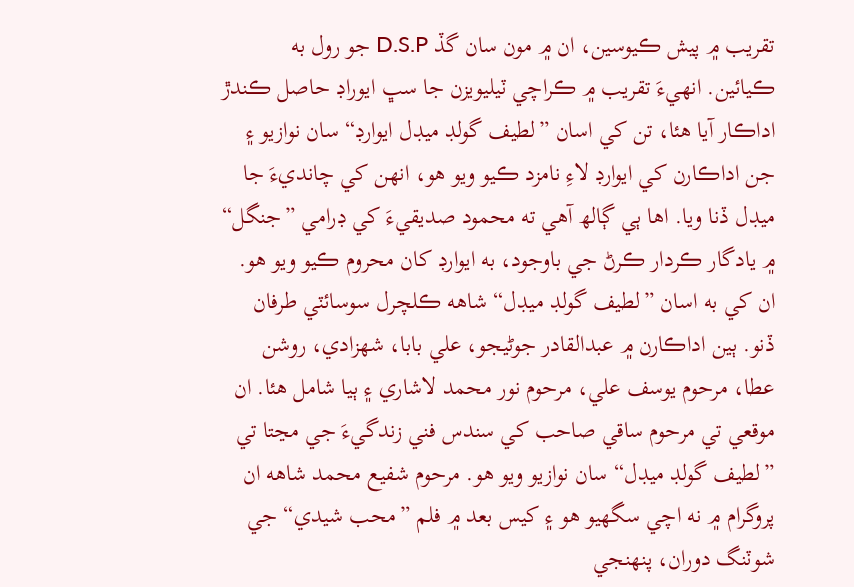تقريب ۾ پيش ڪيوسين، ان ۾ مون سان گڏ D.S.P جو رول به ڪيائين. انهيءَ تقريب ۾ ڪراچي ٽيليويزن جا سڀ ايوراڊ حاصل ڪندڙ اداڪار آيا هئا، تن کي اسان ”لطيف گولڊ ميڊل ايوارڊ“ سان نوازيو ۽ جن اداڪارن کي ايوارڊ لاءِ نامزد ڪيو ويو هو، انهن کي چانديءَ جا ميڊل ڏنا ويا. اھا ٻي ڳالھ آھي ته محمود صديقيءَ کي ڊرامي ”جنگل“ ۾ يادگار ڪردار ڪرڻ جي باوجود، به ايوارڊ کان محروم ڪيو ويو هو. ان کي به اسان ”لطيف گولڊ ميڊل“ شاهه ڪلچرل سوسائٽي طرفان ڏنو. ٻين اداڪارن ۾ عبدالقادر جوڻيجو، علي بابا، شهزادي، روشن عطا، مرحوم يوسف علي، مرحوم نور محمد لاشاري ۽ ٻيا شامل هئا. ان موقعي تي مرحوم ساقي صاحب کي سندس فني زندگيءَ جي مڃتا تي ”لطيف گولڊ ميڊل“ سان نوازيو ويو هو. مرحوم شفيع محمد شاهه ان پروگرام ۾ نه اچي سگهيو هو ۽ کيس بعد ۾ فلم ”محب شيدي“ جي شوٽنگ دوران، پنهنجي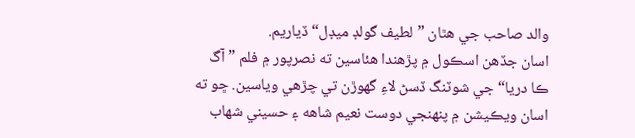والد صاحب جي هٿان ”لطيف گولڊ ميڊل“ ڏياريم.
اسان جڏهن اسڪول ۾ پڙهندا هئاسين ته نصرپور ۾ فلم ”آگ ڪا دريا“ جي شوٽنگ ڏسڻ لاءِ گهوڙن تي چڙهي وياسين. ڇو ته اسان ويڪيشن ۾ پنهنجي دوست نعيم شاهه ۽ حسيني شهاب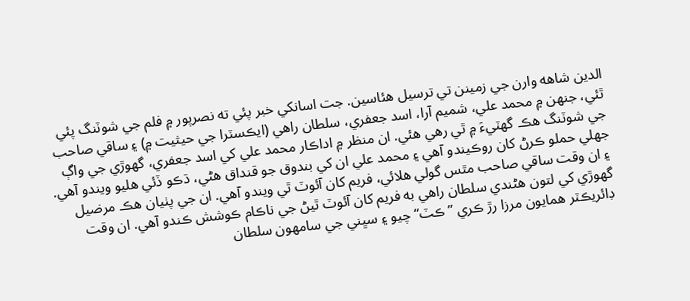الدين شاهه وارن جي زمينن تي ترسيل هئاسين. جت اسانکي خبر پئي ته نصرپور ۾ فلم جي شوٽنگ پئي ٿئي، جنهن ۾ محمد علي، شميم آرا، اسد جعفري، سلطان راهي (ايڪسٽرا جي حيثيت ۾) ۽ ساقي صاحب جي شوٽنگ هڪ گهٽيءَ ۾ ٿي رهي هئي. ان منظر ۾ اداڪار محمد علي کي اسد جعفري، گهوڙي جي واڳ جهلي حملو ڪرڻ کان روڪيندو آهي ۽ محمد علي ان کي بندوق جو قنداق هڻي، ڌڪو ڏئي هليو ويندو آهي. ۽ ان وقت ساقي صاحب مٿس گولي هلائي، فريم کان آئوٽ ٿي ويندو آهي. ان جي پٺيان هڪ مرضيل گهوڙي کي لتون هڻندي سلطان راهي به فريم کان آئوٽ ٿيڻ جي ناڪام ڪوشش ڪندو آهي. ان وقت ڊائريڪٽر همايون مرزا رڙ ڪري ”ڪٽ“ چيو ۽ سڀني جي سامهون سلطان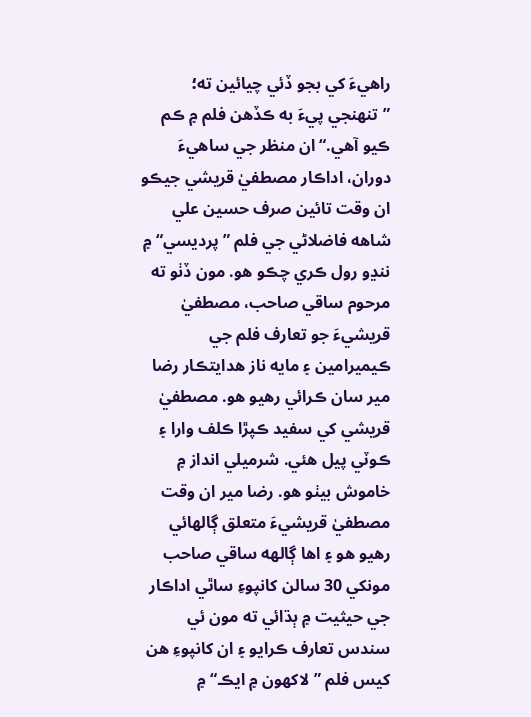راهيءَ کي بجو ڏئي چيائين ته؛ ”تنهنجي پيءَ به ڪڏهن فلم ۾ ڪم ڪيو آهي.“ ان منظر جي ساهيءَ دوران، اداڪار مصطفيٰ قريشي جيڪو ان وقت تائين صرف حسين علي شاهه فاضلاڻي جي فلم ”پرديسي“ ۾ ننڍو رول ڪري چڪو هو. مون ڏٺو ته مرحوم ساقي صاحب، مصطفيٰ قريشيءَ جو تعارف فلم جي ڪيميرامين ۽ مايه ناز هدايتڪار رضا مير سان ڪرائي رهيو هو. مصطفيٰ قريشي کي سفيد ڪپڙا ڪلف وارا ۽ ڪوٽي پيل هئي. شرميلي انداز ۾ خاموش بيٺو هو. رضا مير ان وقت مصطفيٰ قريشيءَ متعلق ڳالهائي رهيو هو ۽ اها ڳالهه ساقي صاحب مونکي 30 سالن کانپوءِ ساٿي اداڪار جي حيثيت ۾ ٻڌائي ته مون ئي سندس تعارف ڪرايو ۽ ان کانپوءِ هن کيس فلم ”لاکهون ۾ ايڪ“ ۾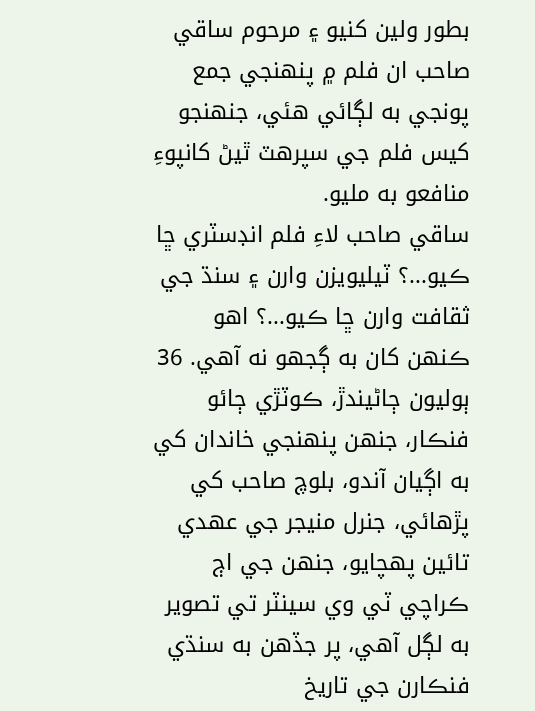بطور ولين کنيو ۽ مرحوم ساقي صاحب ان فلم ۾ پنهنجي جمع پونجي به لڳائي هئي، جنهنجو کيس فلم جي سپرهٽ ٿيڻ کانپوءِ منافعو به مليو.
ساقي صاحب لاءِ فلم انڊسٽري ڇا ڪيو...؟ ٽيليويزن وارن ۽ سنڌ جي ثقافت وارن ڇا ڪيو...؟ اهو ڪنهن کان به ڳجهو نه آهي. 36 ٻوليون ڄاڻيندڙ، ڪوٽڙي ڄائو فنڪار، جنهن پنهنجي خاندان کي به اڳيان آندو، بلوچ صاحب کي پڙهائي، جنرل منيجر جي عهدي تائين پهچايو، جنهن جي اڄ ڪراچي ٽي وي سينٽر تي تصوير به لڳل آهي، پر جڏهن به سنڌي فنڪارن جي تاريخ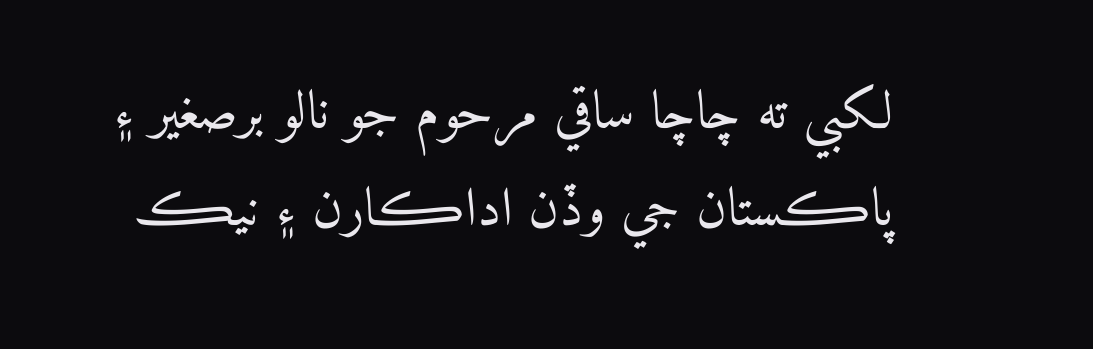لکبي ته چاچا ساقي مرحوم جو نالو برصغير ۽ پاڪستان جي وڏن اداڪارن ۽ نيڪ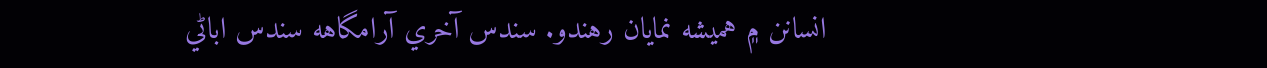انسانن ۾ هميشه نمايان رهندو. سندس آخري آرامگاهه سندس اباڻي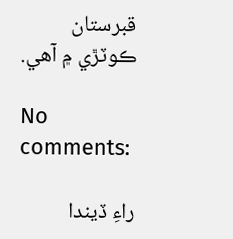قبرستان ڪوٽڙي ۾ آهي.

No comments:

راءِ ڏيندا